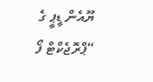ޔޫއެން ޑީޕީ ގެ “ޕްރޮޖެކްޓް ފޯ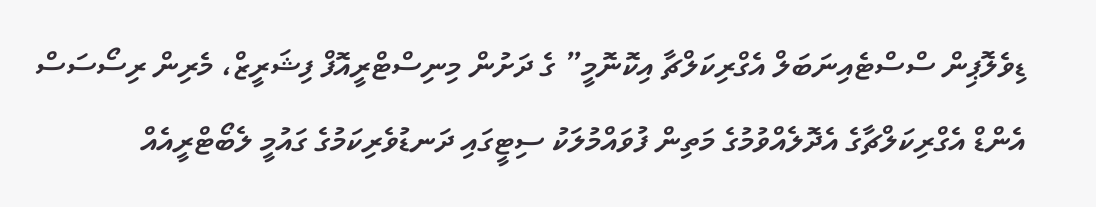ޑިވެލޮޕިން ސްސްޓެއިނަބަލް އެގްރިކަލްޗާ އިކޮނޮމީ” ގެ ދަށުން މިނިސްޓްރީއޮފް ފިޝަރީޒް، މެރިން ރިސޯސަސް އެންޑް އެގްރިކަލްޗާގެ އެދޮލެއްވުމުގެ މަތިން ފުވައްމުލަކު ސިޓީގައި ދަނޑުވެރިކަމުގެ ގައުމީ ލެބޯޓްރީއެއް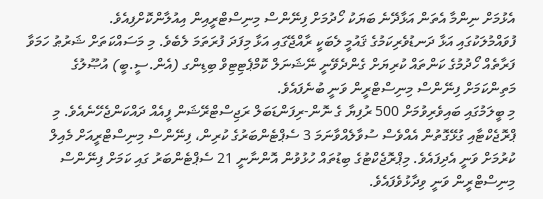އެޅުމަށް ނިންމާ އެތަން އަޅާދޭނެ ބަޔަކު ހޯދުމަށް ފިނޭންސް މިނިސްޓްރީއިން އިއުލާންކޮށްފިއެވެ.
ފުވައްމުލަކުގައި އަޅާ ދަނޑުވެރިކަމުގެ ޤައުމީ ލެބަކީ ރާއްޖޭގައި އަޅާ މިފަދަ ފުރަތަމަ ލެބެވެ. މި މަސައްކަތަށް ޝަރުޠު ހަމަވާ ފަރާތެއް ހޯދުމުގެ ކަންތައް ކުރިޔަށް ގެންދެވޭނީ ނޭޝަނަލް ކޮމްޕެޓިޓިވް ބިޑިންގ (އެން.ސީ.ބީ) އުޞޫލުގެ މަތިންކަމަށް ފިނޭންސް މިނިސްޓްރީން ވަނީ ބުނެފައެވެ.
މި ބީލަމުގައި ބައިވެރިވުމަށް 500 ރުފިޔާ ގެ ނޮން-ރިފަންޑަބަލް ރަޖިސްޓްރޭޝަން ފީއެއް ދައްކަންޖެހޭނެއެވެ. މި ޕްރޮޖެކްޓާއި ގުޅޭގޮތުން އެއްވެސް ސުވާލެއްވާނަމަ 3 ސެޕްޓެންބަރުގެ ކުރިން، ފިނޭންސް މިނިސްޓްރީއަށް މެއިލް ކުރުމަށް ވަނީ އެދިފައެވެ. މިޕްރޮޖެކްޓުގެ ބިޑުތައް ހުޅުވުން އޮންނާނީ 21 ސެޕްޓެންބަރު ގައި ކަމަށް ފިނޭންސް މިނިސްޓްރީން ވަނީ ވިދާޅުވެފައެވެ.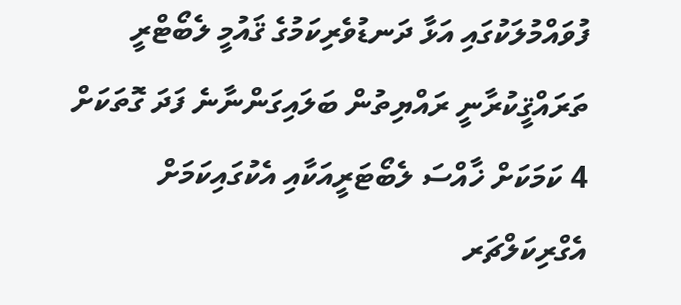ފުވައްމުލަކުގައި އަޅާ ދަނޑުވެރިކަމުގެ ޤައުމީ ލެބޯޓްރީ ތަރައްޤީކުރާނީ ރައްޔިތުން ބަލައިގަންނާނެ ފަދަ ގޮތަކަށް 4 ކަމަކަށް ޚާއްސަ ލެބޯޓަރީއަކާއި އެކުގައިކަމަށް އެގްރިކަލްޗަރ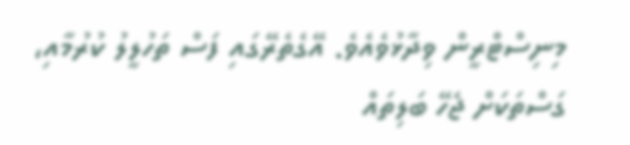މިނިސްޓްރީން ވިދާޅުވެއެވެ. އޭގެތެރޭގައި ފަސް ތަހުލީލު ކުރުމާއި، ގަސްތަކަށް ޖެހޭ ބަލިތައް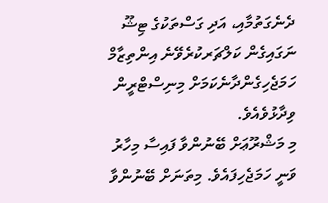ދެނެގަތުމާއި، އަދި ގަސްތަކުގެ ޓިޝޫ ނަގައިގެން ކަލްޗަރކުރެވޭނެ އިންތިޒާމް ހަމަޖެހިގެންދާނެކަމަށް މިނިސްޓްރީން ވިދާޅުވެއެވެ.
މި މަޝްރޫޢަށް ބޭނުންވާ ފައިސާ މިހާރު ވަނީ ހަމަޖެހިފައެވެ. މިތަނަށް ބޭނުންވާ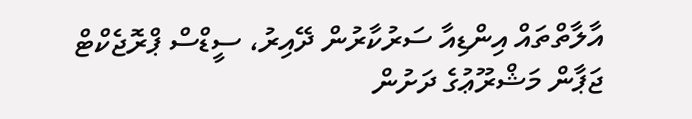އާލާތްތައް އިންޑިއާ ސަރުކާރުން ދޭއިރު، ސީޑްސް ޕްރޮޖެކްޓް ޖަޕާން މަޝްރޫޢުގެ ދަށުން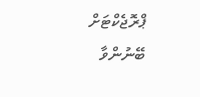ޕްރޮޖެކްޓަށް ބޭނުންވާ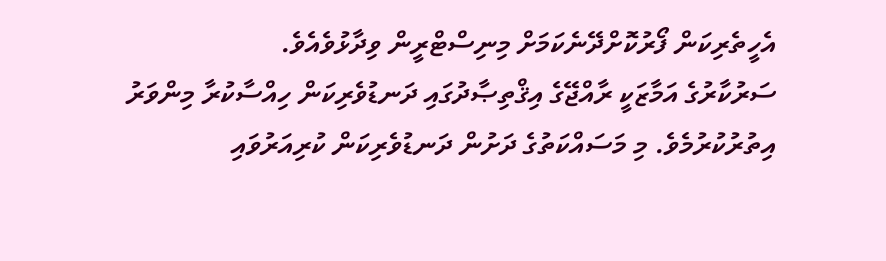އެހީތެރިކަން ފޯރުކޮށްދޭނެކަމަށް މިނިސްޓްރީން ވިދާޅުވެއެވެ.
ސަރުކާރުގެ އަމާޒަކީ ރާއްޖޭގެ އިޤްތިޞާދުގައި ދަނޑުވެރިކަން ހިއްސާކުރާ މިންވަރު އިތުރުކުރުމެވެ. މި މަސައްކަތުގެ ދަށުން ދަނޑުވެރިކަން ކުރިއަރުވައި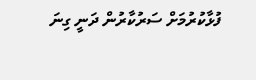ފުޅާކުރުމަށް ސަރުކާރުން ދަނީ ގިނަ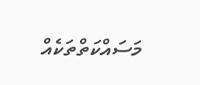މަސައްކަތްތަކެއް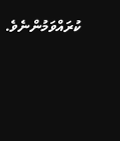ކުރައްވަމުންނެވެ.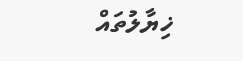ޚިޔާލުތައް